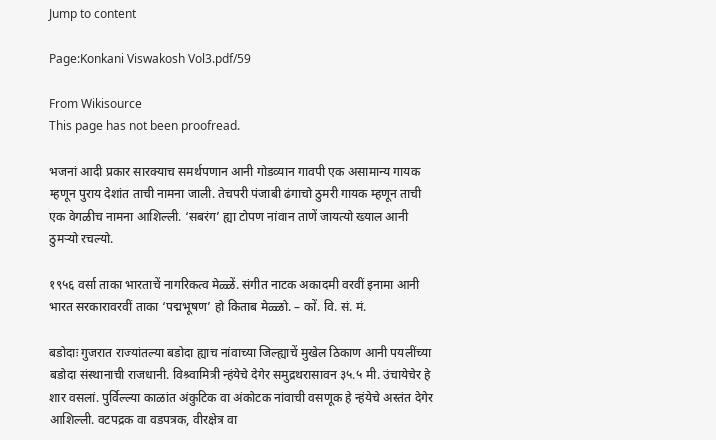Jump to content

Page:Konkani Viswakosh Vol3.pdf/59

From Wikisource
This page has not been proofread.

भजनां आदी प्रकार सारक्याच समर्थपणान आनी गोडव्यान गावपी एक असामान्य गायक म्हणून पुराय देशांत ताची नामना जाली. तेचपरी पंजाबी ढंगाचो ठुमरी गायक म्हणून ताची एक वेगळीच नामना आशिल्ली. ‘सबरंग’ ह्या टोपण नांवान ताणें जायत्यो ख्याल आनी ठुमऱ्यो रचल्यो.

१९५६ वर्सा ताका भारताचें नागरिकत्व मेळ्ळें. संगीत नाटक अकादमी वरवीं इनामा आनी भारत सरकारावरवीं ताका ‘पद्मभूषण’ हो किताब मेळ्ळो. – कों. वि. सं. मं.

बडोदाः गुजरात राज्यांतल्या बडोदा ह्याच नांवाच्या जिल्ह्याचें मुखेल ठिकाण आनी पयलींच्या बडोदा संस्थानाची राजधानी. विश्र्वामित्री न्हंयेचे देगेर समुद्रथरासावन ३५.५ मी. उंचायेचेर हे शार वसलां. पुर्विल्ल्या काळांत अंकुटिक वा अंकोटक नांवाची वसणूक हे न्हंयेचे अस्तंत देगेर आशिल्ली. वटपद्रक वा वडपत्रक, वीरक्षेत्र वा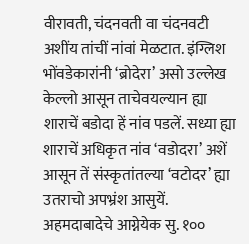वीरावती, चंदनवती वा चंदनवटी अशींय तांचीं नांवां मेळटात. इंग्लिश भोंवडेकारांनी ‘ब्रोदेरा’ असो उल्लेख केल्लो आसून ताचेवयल्यान ह्या शाराचें बडोदा हें नांव पडलें. सध्या ह्या शाराचें अधिकृत नांव ‘वडोदरा’ अशें आसून तें संस्कृतांतल्या ‘वटोदर’ ह्या उतराचो अपभ्रंश आसुयें. अहमदाबादेचे आग्नेयेक सु. १००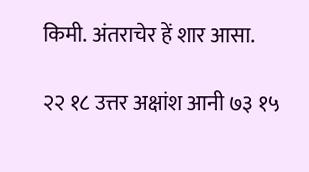किमी. अंतराचेर हें शार आसा.

२२ १८ उत्तर अक्षांश आनी ७३ १५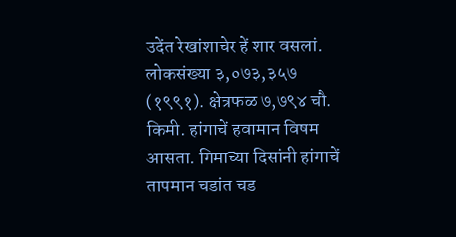उदेंत रेखांशाचेर हें शार वसलां. लोकसंख्या ३,०७३,३५७ (१९९१). क्षेत्रफळ ७,७९४ चौ. किमी. हांगाचें हवामान विषम आसता. गिमाच्या दिसांनी हांगाचें तापमान चडांत चड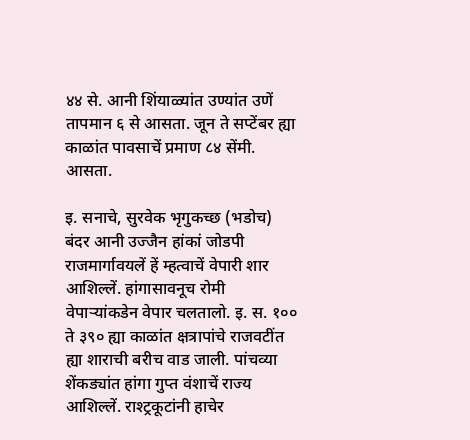४४ से. आनी शिंयाळ्यांत उण्यांत उणें तापमान ६ से आसता. जून ते सप्टेंबर ह्या काळांत पावसाचें प्रमाण ८४ सेंमी. आसता.

इ. सनाचे, सुरवेक भृगुकच्छ (भडोच) बंदर आनी उज्जैन हांकां जोडपी राजमार्गावयलें हें म्हत्वाचें वेपारी शार आशिल्लें. हांगासावनूच रोमी वेपाऱ्यांकडेन वेपार चलतालो. इ. स. १०० ते ३९० ह्या काळांत क्षत्रापांचे राजवटींत ह्या शाराची बरीच वाड जाली. पांचव्या शेंकड्यांत हांगा गुप्त वंशाचें राज्य आशिल्लें. राश्ट्रकूटांनी हाचेर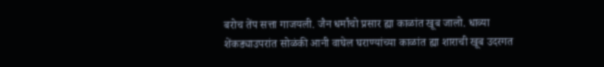बरोच तेंप सत्ता गाजयली. जैन धर्मांचो प्रसार ह्या काळांत खूब जालो. धाव्या शेंकड्याउपरांत सोळंकी आनी वाघेल घराण्यांच्या काळांत ह्या शाराची खूब उदरगत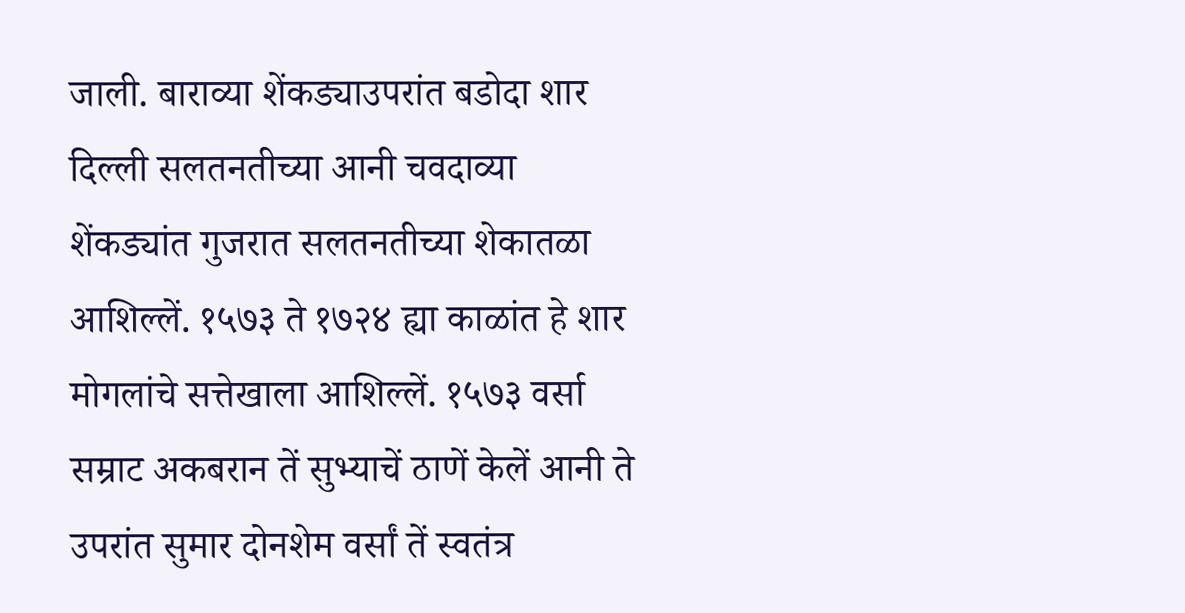जाली. बाराव्या शेंकड्याउपरांत बडोदा शार दिल्ली सलतनतीच्या आनी चवदाव्या शेंकड्यांत गुजरात सलतनतीच्या शेकातळा आशिल्लें. १५७३ ते १७२४ ह्या काळांत हे शार मोगलांचे सत्तेखाला आशिल्लें. १५७३ वर्सा सम्राट अकबरान तें सुभ्याचें ठाणें केलें आनी ते उपरांत सुमार दोनशेम वर्सां तें स्वतंत्र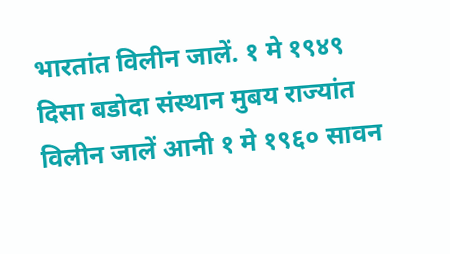भारतांत विलीन जालें. १ मे १९४९ दिसा बडोदा संस्थान मुबय राज्यांत विलीन जालें आनी १ मे १९६० सावन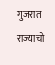गुजरात राज्याचो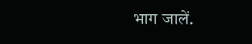भाग जालें.